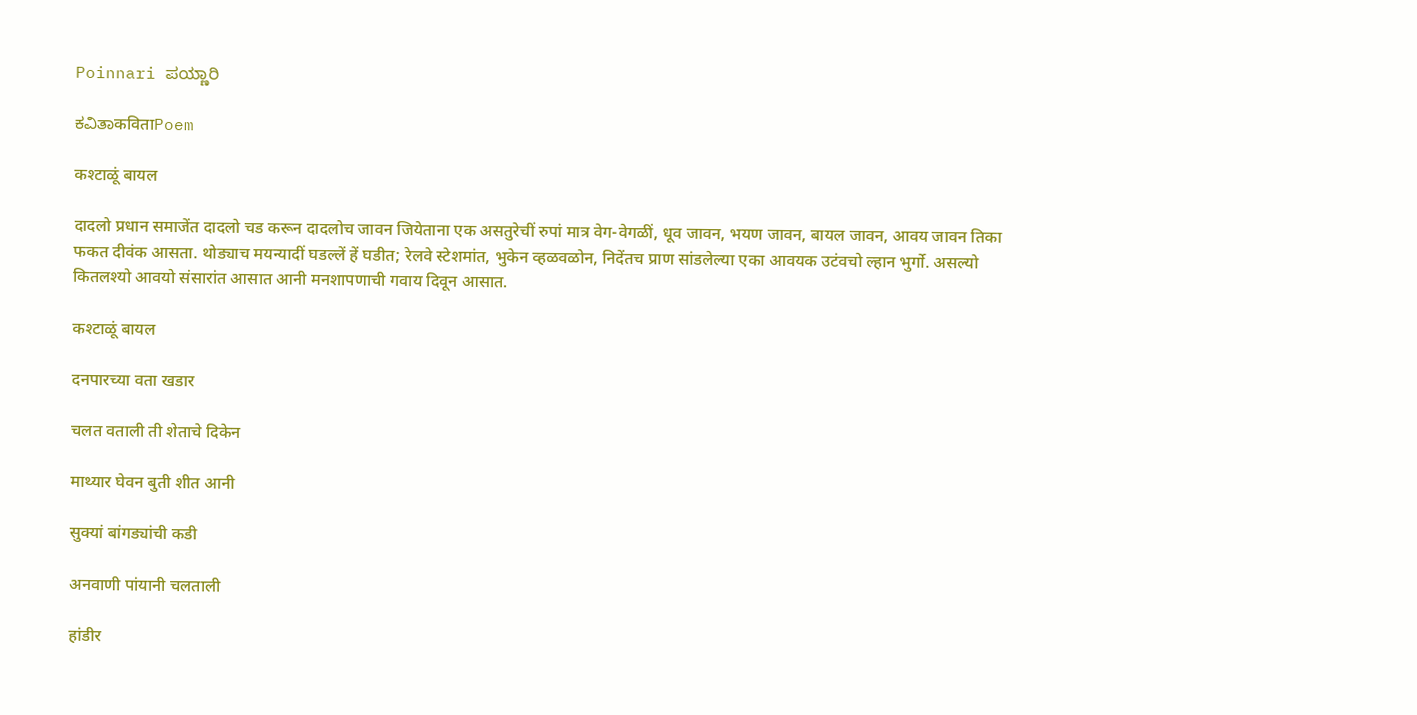Poinnari ಪಯ್ಣಾರಿ

ಕವಿತಾकविताPoem

कश्टाळूं बायल

दादलो प्रधान समाजेंत दादलो चड करून दादलोच जावन जियेताना एक असतुरेचीं रुपां मात्र वेग-वेगळीं, धूव जावन, भयण जावन, बायल जावन, आवय जावन तिका फकत दीवंक आसता. थोड्याच मयन्यादीं घड‌ल्लें हें घडीत; रेलवे स्टेशमांत, भुकेन व्हळवळोन, निदेंत‌च प्राण सांडलेल्या एका आवयक उटंवचो ल्हान भुर्गो. असल्यो कितलश्यो आवयो संसारांत आसात आनी मनशापणाची गवाय दिवून आसात.

कश्टाळूं बायल

दनपारच्या वता खडार

चलत वताली ती शेताचे दिकेन

माथ्यार घेवन बुती शीत आनी

सुक्यां बांगड्यांची कडी

अनवाणी पांयानी चलताली

हांडीर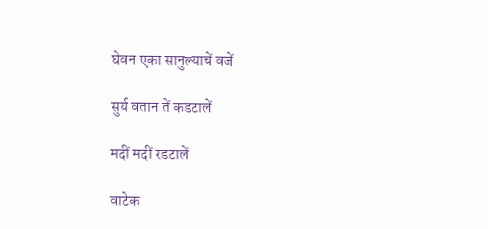घेवन एका सानुल्याचें वजें

सुर्य वतान तें कडटालें

मदीं मदीं रडटालें

वाटेक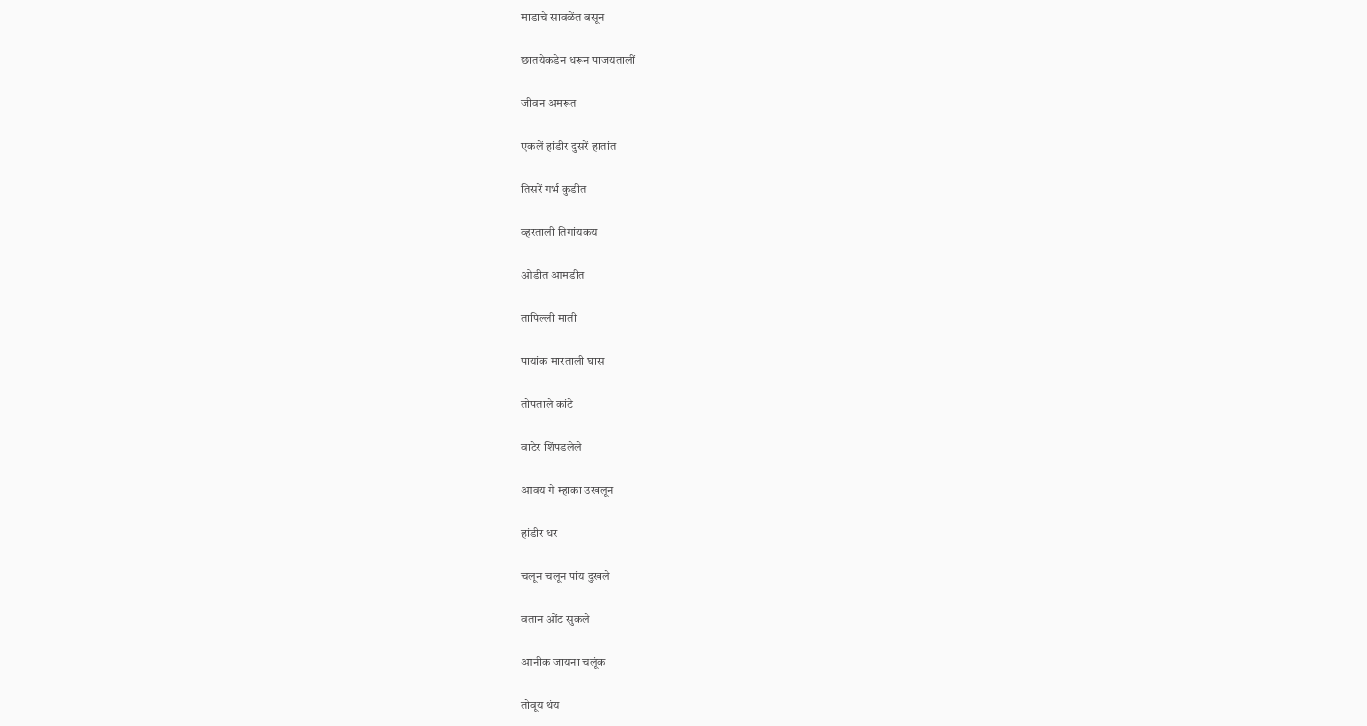माडाचे सावळेंत बसून

छातयेकडेन धरून पाजयतालीं

जीवन अमरूत

एकलें हांडीर दुसरें हातांत

तिसरें गर्भ कुडीत

व्हरताली तिगांयकय

ओडीत आमडीत

तापिल्ली माती

पायांक मारताली घास

तोपताले कांटे

वाटेर शिंपडलेले

आवय गे म्हाका उखलून

हांडीर धर

चलून चलून पांय दुखले

वतान ओंट सुकले

आनीक जायना चलूंक

तोवूय थंय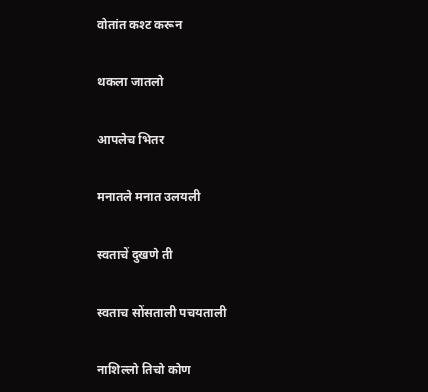वोतांत कश्ट करून

थकला जातलो

आपलेच भितर

मनातले मनात उलयली

स्वताचें दुखणे ती

स्वताच सोंसताली पचयताली

नाशिल्लो तिचो कोण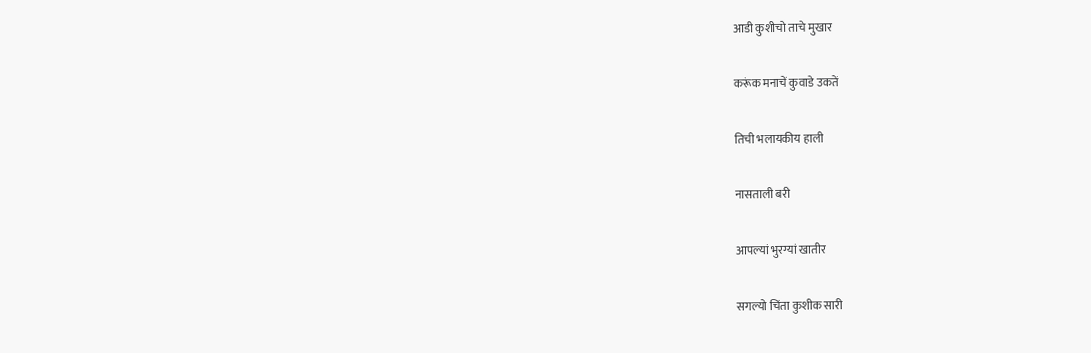आडी कुशीचो ताचे मुखार

करूंक मनाचें कुवाडे उकतें

तिची भलायकीय हाली

नासताली बरी

आपल्यां भुरग्यां खातीर

सगल्यो चिंता कुशीक सारी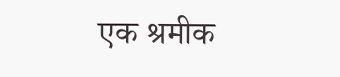एक श्रमीक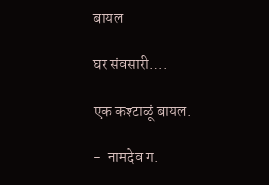बायल

घर संवसारी….

एक कश्टाळूं बायल.

-  नामदेव ग.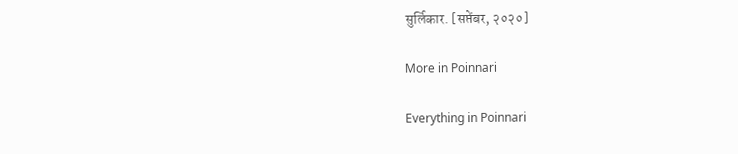सुर्लिकार. [सप्तेंबर, २०२०]

More in Poinnari

Everything in Poinnari